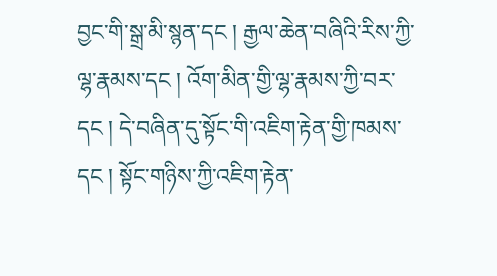བྱང་གི་སྒྲ་མི་སྙན་དང ། རྒྱལ་ཆེན་བཞིའི་རིས་ཀྱི་ལྷ་རྣམས་དང ། འོག་མིན་གྱི་ལྷ་རྣམས་ཀྱི་བར་དང ། དེ་བཞིན་དུ་སྟོང་གི་འཇིག་རྟེན་གྱི་ཁམས་དང ། སྟོང་གཉིས་ཀྱི་འཇིག་རྟེན་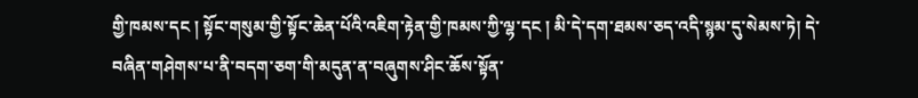གྱི་ཁམས་དང ། སྟོང་གསུམ་གྱི་སྟོང་ཆེན་པོའི་འཇིག་རྟེན་གྱི་ཁམས་ཀྱི་ལྷ་དང ། མི་དེ་དག་ཐམས་ཅད་འདི་སྙམ་དུ་སེམས་ཏེ། དེ་བཞིན་གཤེགས་པ་ནི་བདག་ཅག་གི་མདུན་ན་བཞུགས་ཤིང་ཆོས་སྟོན་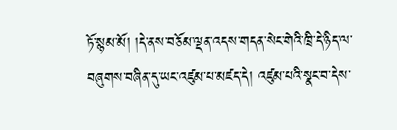ཏོ་སྙམ་མོ། །དེ་ནས་བཅོམ་ལྡན་འདས་གདན་སེང་གེའི་ཁྲི་དེ་ཉིད་ལ་བཞུགས་བཞིན་དུ་ཡང་འཛུམ་པ་མཛད་དེ། འཛུམ་པའི་སྣང་བ་དེས་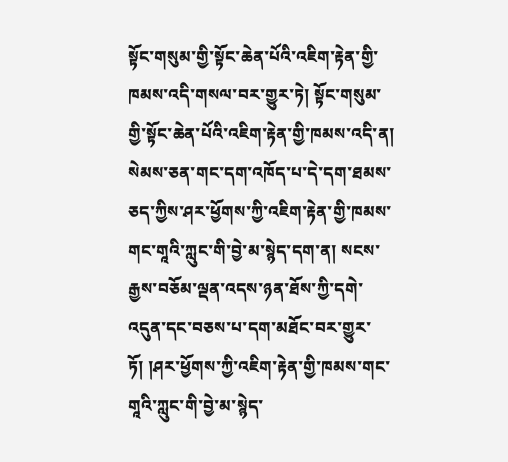སྟོང་གསུམ་གྱི་སྟོང་ཆེན་པོའི་འཇིག་རྟེན་གྱི་ཁམས་འདི་གསལ་བར་གྱུར་ཏེ། སྟོང་གསུམ་གྱི་སྟོང་ཆེན་པོའི་འཇིག་རྟེན་གྱི་ཁམས་འདི་ན། སེམས་ཅན་གང་དག་འཁོད་པ་དེ་དག་ཐམས་ཅད་ཀྱིས་ཤར་ཕྱོགས་ཀྱི་འཇིག་རྟེན་གྱི་ཁམས་གང་གཱའི་ཀླུང་གི་བྱེ་མ་སྙེད་དག་ན། སངས་རྒྱས་བཅོམ་ལྡན་འདས་ཉན་ཐོས་ཀྱི་དགེ་འདུན་དང་བཅས་པ་དག་མཐོང་བར་གྱུར་ཏོ། །ཤར་ཕྱོགས་ཀྱི་འཇིག་རྟེན་གྱི་ཁམས་གང་གཱའི་ཀླུང་གི་བྱེ་མ་སྙེད་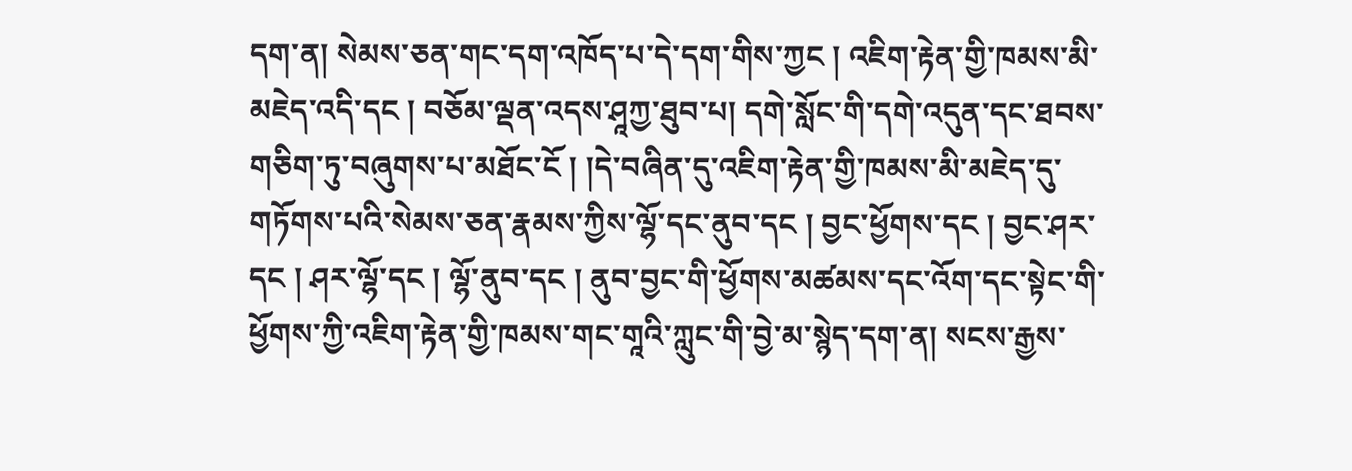དག་ན། སེམས་ཅན་གང་དག་འཁོད་པ་དེ་དག་གིས་ཀྱང ། འཇིག་རྟེན་གྱི་ཁམས་མི་མཇེད་འདི་དང ། བཅོམ་ལྡན་འདས་ཤཱཀྱ་ཐུབ་པ། དགེ་སློང་གི་དགེ་འདུན་དང་ཐབས་གཅིག་ཏུ་བཞུགས་པ་མཐོང་ངོ ། །དེ་བཞིན་དུ་འཇིག་རྟེན་གྱི་ཁམས་མི་མཇེད་དུ་གཏོགས་པའི་སེམས་ཅན་རྣམས་ཀྱིས་ལྷོ་དང་ནུབ་དང ། བྱང་ཕྱོགས་དང ། བྱང་ཤར་དང ། ཤར་ལྷོ་དང ། ལྷོ་ནུབ་དང ། ནུབ་བྱང་གི་ཕྱོགས་མཚམས་དང་འོག་དང་སྟེང་གི་ཕྱོགས་ཀྱི་འཇིག་རྟེན་གྱི་ཁམས་གང་གཱའི་ཀླུང་གི་བྱེ་མ་སྙེད་དག་ན། སངས་རྒྱས་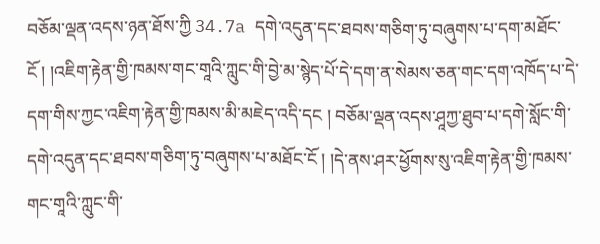བཅོམ་ལྡན་འདས་ཉན་ཐོས་ཀྱི 34.7a དགེ་འདུན་དང་ཐབས་གཅིག་ཏུ་བཞུགས་པ་དག་མཐོང་ངོ ། །འཇིག་རྟེན་གྱི་ཁམས་གང་གཱའི་ཀླུང་གི་བྱེ་མ་སྙེད་པོ་དེ་དག་ན་སེམས་ཅན་གང་དག་འཁོད་པ་དེ་དག་གིས་ཀྱང་འཇིག་རྟེན་གྱི་ཁམས་མི་མཇེད་འདི་དང ། བཅོམ་ལྡན་འདས་ཤཱཀྱ་ཐུབ་པ་དགེ་སློང་གི་དགེ་འདུན་དང་ཐབས་གཅིག་ཏུ་བཞུགས་པ་མཐོང་ངོ ། །དེ་ནས་ཤར་ཕྱོགས་སུ་འཇིག་རྟེན་གྱི་ཁམས་གང་གཱའི་ཀླུང་གི་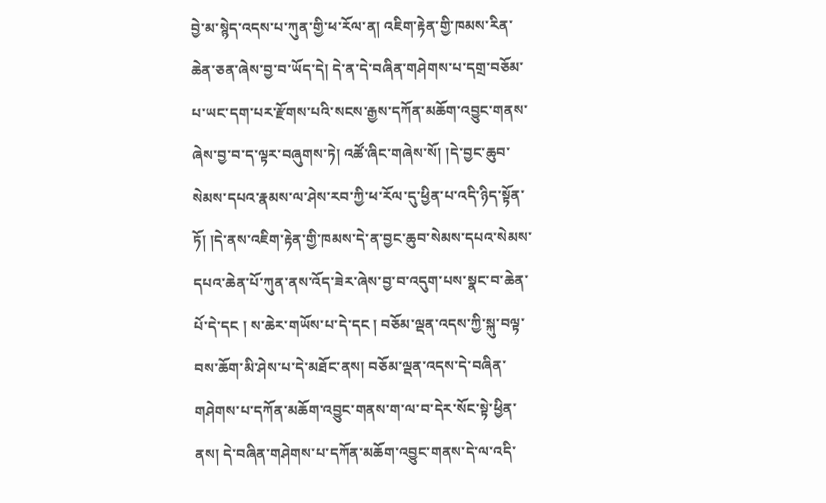བྱེ་མ་སྙེད་འདས་པ་ཀུན་གྱི་ཕ་རོལ་ན། འཇིག་རྟེན་གྱི་ཁམས་རིན་ཆེན་ཅན་ཞེས་བྱ་བ་ཡོད་དེ། དེ་ན་དེ་བཞིན་གཤེགས་པ་དགྲ་བཅོམ་པ་ཡང་དག་པར་རྫོགས་པའི་སངས་རྒྱས་དཀོན་མཆོག་འབྱུང་གནས་ཞེས་བྱ་བ་ད་ལྟར་བཞུགས་ཏེ། འཚོ་ཞིང་གཞེས་སོ། །དེ་བྱང་ཆུབ་སེམས་དཔའ་རྣམས་ལ་ཤེས་རབ་ཀྱི་ཕ་རོལ་དུ་ཕྱིན་པ་འདི་ཉིད་སྟོན་ཏོ། །དེ་ནས་འཇིག་རྟེན་གྱི་ཁམས་དེ་ན་བྱང་ཆུབ་སེམས་དཔའ་སེམས་དཔའ་ཆེན་པོ་ཀུན་ནས་འོད་ཟེར་ཞེས་བྱ་བ་འདུག་པས་སྣང་བ་ཆེན་པོ་དེ་དང ། ས་ཆེར་གཡོས་པ་དེ་དང ། བཅོམ་ལྡན་འདས་ཀྱི་སྐུ་བལྟ་བས་ཆོག་མི་ཤེས་པ་དེ་མཐོང་ནས། བཅོམ་ལྡན་འདས་དེ་བཞིན་གཤེགས་པ་དཀོན་མཆོག་འབྱུང་གནས་ག་ལ་བ་དེར་སོང་སྟེ་ཕྱིན་ནས། དེ་བཞིན་གཤེགས་པ་དཀོན་མཆོག་འབྱུང་གནས་དེ་ལ་འདི་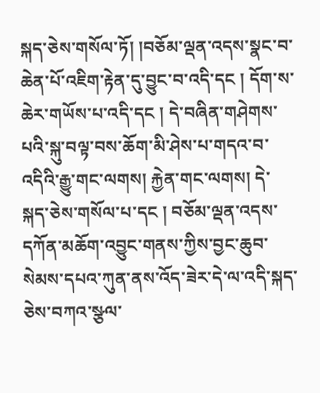སྐད་ཅེས་གསོལ་ཏོ། །བཅོམ་ལྡན་འདས་སྣང་བ་ཆེན་པོ་འཇིག་རྟེན་དུ་བྱུང་བ་འདི་དང ། དོག་ས་ཆེར་གཡོས་པ་འདི་དང ། དེ་བཞིན་གཤེགས་པའི་སྐུ་བལྟ་བས་ཆོག་མི་ཤེས་པ་གདའ་བ་འདིའི་རྒྱུ་གང་ལགས། རྐྱེན་གང་ལགས། དེ་སྐད་ཅེས་གསོལ་པ་དང ། བཅོམ་ལྡན་འདས་དཀོན་མཆོག་འབྱུང་གནས་ཀྱིས་བྱང་ཆུབ་སེམས་དཔའ་ཀུན་ནས་འོད་ཟེར་དེ་ལ་འདི་སྐད་ཅེས་བཀའ་སྩལ་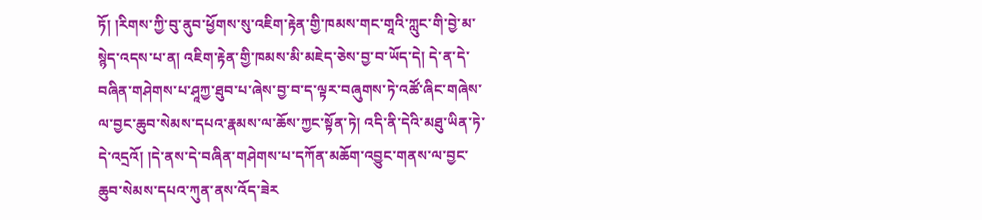ཏོ། །རིགས་ཀྱི་བུ་ནུབ་ཕྱོགས་སུ་འཇིག་རྟེན་གྱི་ཁམས་གང་གཱའི་ཀླུང་གི་བྱེ་མ་སྙེད་འདས་པ་ན། འཇིག་རྟེན་གྱི་ཁམས་མི་མཇེད་ཅེས་བྱ་བ་ཡོད་དེ། དེ་ན་དེ་བཞིན་གཤེགས་པ་ཤཱཀྱ་ཐུབ་པ་ཞེས་བྱ་བ་ད་ལྟར་བཞུགས་ཏེ་འཚོ་ཞིང་གཞེས་ལ་བྱང་ཆུབ་སེམས་དཔའ་རྣམས་ལ་ཆོས་ཀྱང་སྟོན་ཏེ། འདི་ནི་དེའི་མཐུ་ཡིན་ཏེ་དེ་འདྲའོ། །དེ་ནས་དེ་བཞིན་གཤེགས་པ་དཀོན་མཆོག་འབྱུང་གནས་ལ་བྱང་ཆུབ་སེམས་དཔའ་ཀུན་ནས་འོད་ཟེར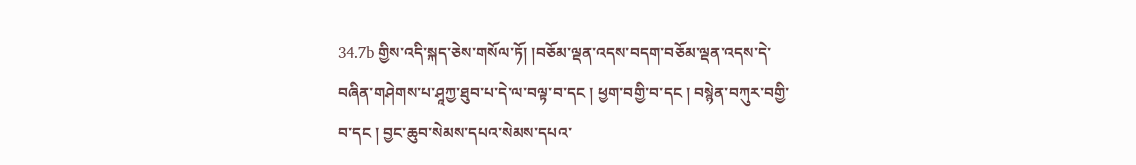34.7b གྱིས་འདི་སྐད་ཅེས་གསོལ་ཏོ། །བཅོམ་ལྡན་འདས་བདག་བཅོམ་ལྡན་འདས་དེ་བཞིན་གཤེགས་པ་ཤཱཀྱ་ཐུབ་པ་དེ་ལ་བལྟ་བ་དང ། ཕྱག་བགྱི་བ་དང ། བསྙེན་བཀུར་བགྱི་བ་དང ། བྱང་ཆུབ་སེམས་དཔའ་སེམས་དཔའ་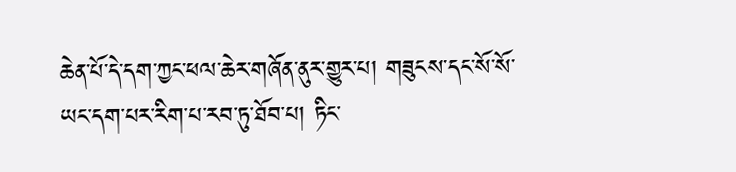ཆེན་པོ་དེ་དག་ཀྱང་ཕལ་ཆེར་གཞོན་ནུར་གྱུར་པ། གཟུངས་དང་སོ་སོ་ཡང་དག་པར་རིག་པ་རབ་ཏུ་ཐོབ་པ། ཏིང་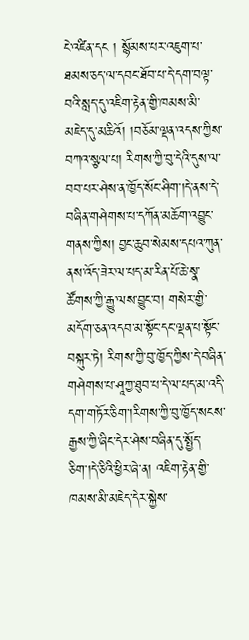ངེ་འཛིན་དང ། སྙོམས་པར་འཇུག་པ་ཐམས་ཅད་ལ་དབང་ཐོབ་པ་དེ་དག་བལྟ་བའི་སླད་དུ་འཇིག་རྟེན་གྱི་ཁམས་མི་མཇེད་དུ་མཆིའོ། །བཅོམ་ལྡན་འདས་ཀྱིས་བཀའ་སྩལ་པ། རིགས་ཀྱི་བུ་དེའི་དུས་ལ་བབ་པར་ཤེས་ན་ཁྱོད་སོང་ཤིག་།དེ་ནས་དེ་བཞིན་གཤེགས་པ་དཀོན་མཆོག་འབྱུང་གནས་ཀྱིས། བྱང་ཆུབ་སེམས་དཔའ་ཀུན་ནས་འོད་ཟེར་ལ་པད་མ་རིན་པོ་ཆེ་སྣ་ཚོགས་ཀྱི་རྒྱུ་ལས་བྱུང་བ། གསེར་གྱི་མདོག་ཅན་འདབ་མ་སྟོང་དང་ལྡན་པ་སྟོང་བསྐུར་ཏེ། རིགས་ཀྱི་བུ་ཁྱོད་ཀྱིས་དེ་བཞིན་གཤེགས་པ་ཤཱཀྱ་ཐུབ་པ་དེ་ལ་པད་མ་འདི་དག་གཏོར་ཅིག་།རིགས་ཀྱི་བུ་ཁྱོད་སངས་རྒྱས་ཀྱི་ཞིང་དེར་ཤེས་བཞིན་དུ་སྤྱོད་ཅིག་།དེ་ཅིའི་ཕྱིར་ཞེ་ན། འཇིག་རྟེན་གྱི་ཁམས་མི་མཇེད་དེར་སྐྱེས་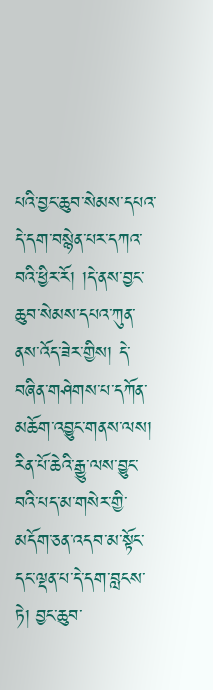པའི་བྱང་ཆུབ་སེམས་དཔའ་དེ་དག་བསྙེན་པར་དཀའ་བའི་ཕྱིར་རོ། །དེ་ནས་བྱང་ཆུབ་སེམས་དཔའ་ཀུན་ནས་འོད་ཟེར་གྱིས། དེ་བཞིན་གཤེགས་པ་དཀོན་མཆོག་འབྱུང་གནས་ལས། རིན་པོ་ཆེའི་རྒྱུ་ལས་བྱུང་བའི་པད་མ་གསེར་གྱི་མདོག་ཅན་འདབ་མ་སྟོང་དང་ལྡན་པ་དེ་དག་བླངས་ཏེ། བྱང་ཆུབ་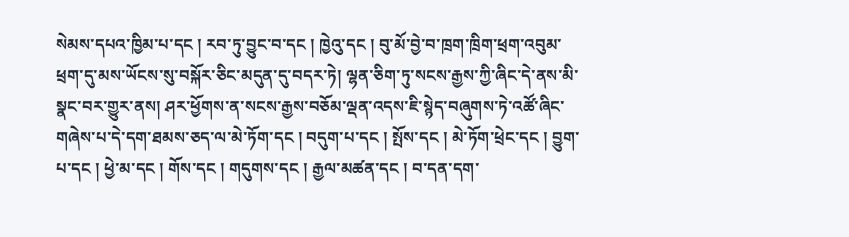སེམས་དཔའ་ཁྱིམ་པ་དང ། རབ་ཏུ་བྱུང་བ་དང ། ཁྱེའུ་དང ། བུ་མོ་བྱེ་བ་ཁྲག་ཁྲིག་ཕྲག་འབུམ་ཕྲག་དུ་མས་ཡོངས་སུ་བསྐོར་ཅིང་མདུན་དུ་བདར་ཏེ། ལྷན་ཅིག་ཏུ་སངས་རྒྱས་ཀྱི་ཞིང་དེ་ནས་མི་སྣང་བར་གྱུར་ནས། ཤར་ཕྱོགས་ན་སངས་རྒྱས་བཅོམ་ལྡན་འདས་ཇི་སྙེད་བཞུགས་ཏེ་འཚོ་ཞིང་གཞེས་པ་དེ་དག་ཐམས་ཅད་ལ་མེ་ཏོག་དང ། བདུག་པ་དང ། སྤོས་དང ། མེ་ཏོག་ཕྲེང་དང ། བྱུག་པ་དང ། ཕྱེ་མ་དང ། གོས་དང ། གདུགས་དང ། རྒྱལ་མཚན་དང ། བ་དན་དག་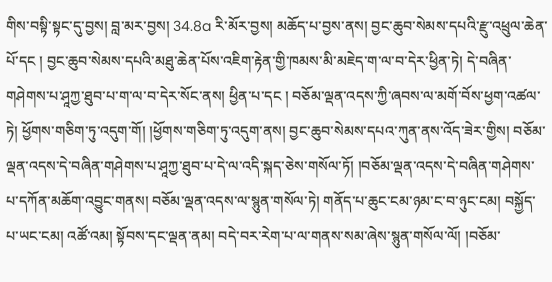གིས་བསྟི་སྟང་དུ་བྱས། བླ་མར་བྱས། 34.8a རི་མོར་བྱས། མཆོད་པ་བྱས་ནས། བྱང་ཆུབ་སེམས་དཔའི་རྫུ་འཕྲུལ་ཆེན་པོ་དང ། བྱང་ཆུབ་སེམས་དཔའི་མཐུ་ཆེན་པོས་འཇིག་རྟེན་གྱི་ཁམས་མི་མཇེད་ག་ལ་བ་དེར་ཕྱིན་ཏེ། དེ་བཞིན་གཤེགས་པ་ཤཱཀྱ་ཐུབ་པ་ག་ལ་བ་དེར་སོང་ནས། ཕྱིན་པ་དང ། བཅོམ་ལྡན་འདས་ཀྱི་ཞབས་ལ་མགོ་བོས་ཕྱག་འཚལ་ཏེ། ཕྱོགས་གཅིག་ཏུ་འདུག་གོ། །ཕྱོགས་གཅིག་ཏུ་འདུག་ནས། བྱང་ཆུབ་སེམས་དཔའ་ཀུན་ནས་འོད་ཟེར་གྱིས། བཅོམ་ལྡན་འདས་དེ་བཞིན་གཤེགས་པ་ཤཱཀྱ་ཐུབ་པ་དེ་ལ་འདི་སྐད་ཅེས་གསོལ་ཏོ། །བཅོམ་ལྡན་འདས་དེ་བཞིན་གཤེགས་པ་དཀོན་མཆོག་འབྱུང་གནས། བཅོམ་ལྡན་འདས་ལ་སྙུན་གསོལ་ཏེ། གནོད་པ་ཆུང་ངམ་ཉམ་ང་བ་ཉུང་ངམ། བསྐྱོད་པ་ཡང་ངམ། འཚོ་འམ། སྟོབས་དང་ལྡན་ནམ། བདེ་བར་རེག་པ་ལ་གནས་སམ་ཞེས་སྙུན་གསོལ་ལོ། །བཅོམ་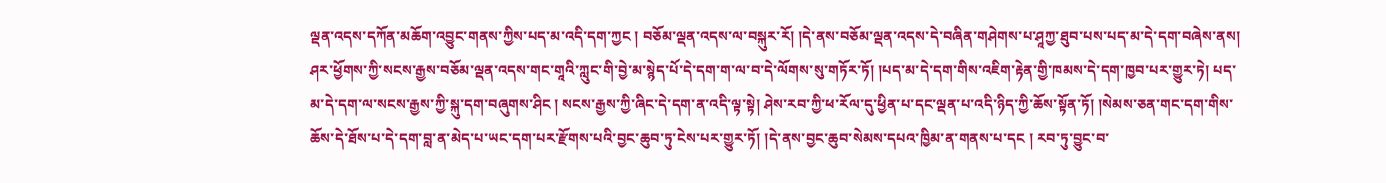ལྡན་འདས་དཀོན་མཆོག་འབྱུང་གནས་ཀྱིས་པད་མ་འདི་དག་ཀྱང ། བཅོམ་ལྡན་འདས་ལ་བསྐུར་རོ། །དེ་ནས་བཅོམ་ལྡན་འདས་དེ་བཞིན་གཤེགས་པ་ཤཱཀྱ་ཐུབ་པས་པད་མ་དེ་དག་བཞེས་ནས། ཤར་ཕྱོགས་ཀྱི་སངས་རྒྱས་བཅོམ་ལྡན་འདས་གང་གཱའི་ཀླུང་གི་བྱེ་མ་སྙེད་པོ་དེ་དག་ག་ལ་བ་དེ་ལོགས་སུ་གཏོར་ཏོ། །པད་མ་དེ་དག་གིས་འཇིག་རྟེན་གྱི་ཁམས་དེ་དག་ཁྱབ་པར་གྱུར་ཏེ། པད་མ་དེ་དག་ལ་སངས་རྒྱས་ཀྱི་སྐུ་དག་བཞུགས་ཤིང ། སངས་རྒྱས་ཀྱི་ཞིང་དེ་དག་ན་འདི་ལྟ་སྟེ། ཤེས་རབ་ཀྱི་ཕ་རོལ་དུ་ཕྱིན་པ་དང་ལྡན་པ་འདི་ཉིད་ཀྱི་ཆོས་སྟོན་ཏོ། །སེམས་ཅན་གང་དག་གིས་ཆོས་དེ་ཐོས་པ་དེ་དག་བླ་ན་མེད་པ་ཡང་དག་པར་རྫོགས་པའི་བྱང་ཆུབ་ཏུ་ངེས་པར་གྱུར་ཏོ། །དེ་ནས་བྱང་ཆུབ་སེམས་དཔའ་ཁྱིམ་ན་གནས་པ་དང ། རབ་ཏུ་བྱུང་བ་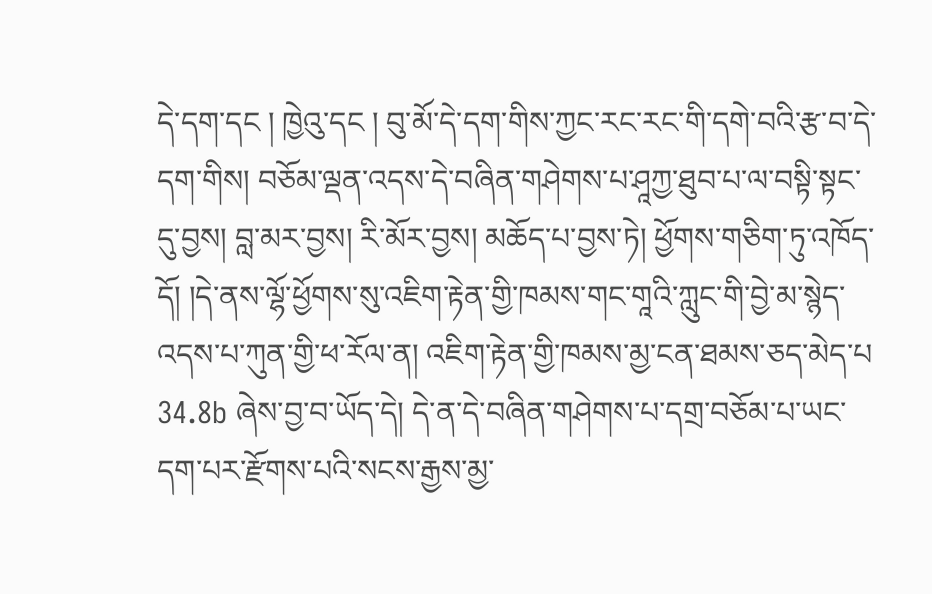དེ་དག་དང ། ཁྱེའུ་དང ། བུ་མོ་དེ་དག་གིས་ཀྱང་རང་རང་གི་དགེ་བའི་རྩ་བ་དེ་དག་གིས། བཅོམ་ལྡན་འདས་དེ་བཞིན་གཤེགས་པ་ཤཱཀྱ་ཐུབ་པ་ལ་བསྟི་སྟང་དུ་བྱས། བླ་མར་བྱས། རི་མོར་བྱས། མཆོད་པ་བྱས་ཏེ། ཕྱོགས་གཅིག་ཏུ་འཁོད་དོ། །དེ་ནས་ལྷོ་ཕྱོགས་སུ་འཇིག་རྟེན་གྱི་ཁམས་གང་གཱའི་ཀླུང་གི་བྱེ་མ་སྙེད་འདས་པ་ཀུན་གྱི་ཕ་རོལ་ན། འཇིག་རྟེན་གྱི་ཁམས་མྱ་ངན་ཐམས་ཅད་མེད་པ 34.8b ཞེས་བྱ་བ་ཡོད་དེ། དེ་ན་དེ་བཞིན་གཤེགས་པ་དགྲ་བཅོམ་པ་ཡང་དག་པར་རྫོགས་པའི་སངས་རྒྱས་མྱ་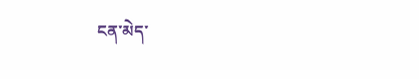ངན་མེད་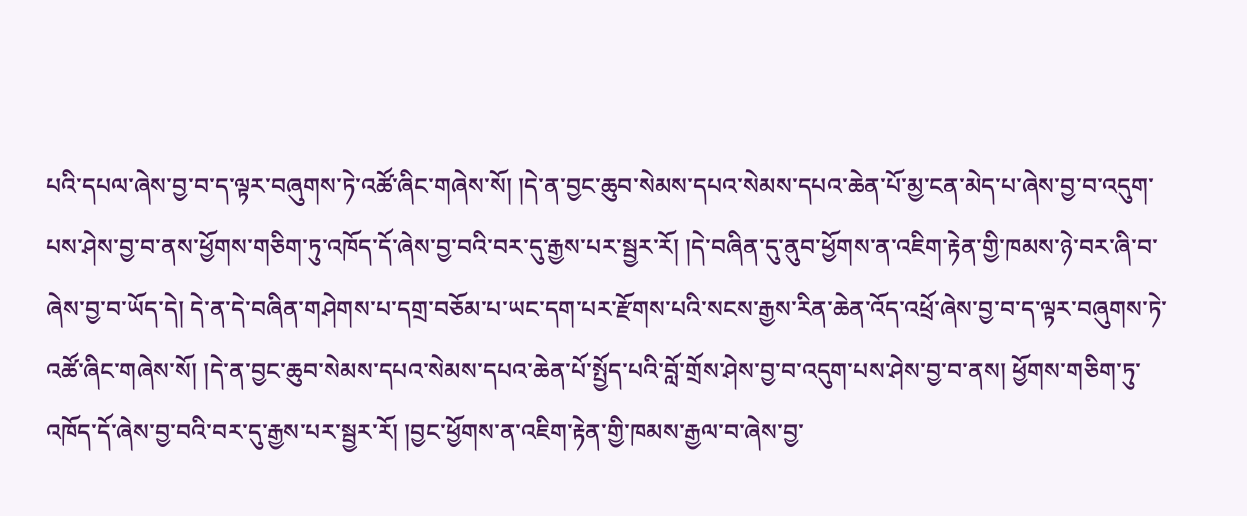པའི་དཔལ་ཞེས་བྱ་བ་ད་ལྟར་བཞུགས་ཏེ་འཚོ་ཞིང་གཞེས་སོ། །དེ་ན་བྱང་ཆུབ་སེམས་དཔའ་སེམས་དཔའ་ཆེན་པོ་མྱ་ངན་མེད་པ་ཞེས་བྱ་བ་འདུག་པས་ཤེས་བྱ་བ་ནས་ཕྱོགས་གཅིག་ཏུ་འཁོད་དོ་ཞེས་བྱ་བའི་བར་དུ་རྒྱས་པར་སྦྱར་རོ། །དེ་བཞིན་དུ་ནུབ་ཕྱོགས་ན་འཇིག་རྟེན་གྱི་ཁམས་ཉེ་བར་ཞི་བ་ཞེས་བྱ་བ་ཡོད་དེ། དེ་ན་དེ་བཞིན་གཤེགས་པ་དགྲ་བཅོམ་པ་ཡང་དག་པར་རྫོགས་པའི་སངས་རྒྱས་རིན་ཆེན་འོད་འཕྲོ་ཞེས་བྱ་བ་ད་ལྟར་བཞུགས་ཏེ་འཚོ་ཞིང་གཞེས་སོ། །དེ་ན་བྱང་ཆུབ་སེམས་དཔའ་སེམས་དཔའ་ཆེན་པོ་སྤྱོད་པའི་བློ་གྲོས་ཤེས་བྱ་བ་འདུག་པས་ཤེས་བྱ་བ་ནས། ཕྱོགས་གཅིག་ཏུ་འཁོད་དོ་ཞེས་བྱ་བའི་བར་དུ་རྒྱས་པར་སྦྱར་རོ། །བྱང་ཕྱོགས་ན་འཇིག་རྟེན་གྱི་ཁམས་རྒྱལ་བ་ཞེས་བྱ་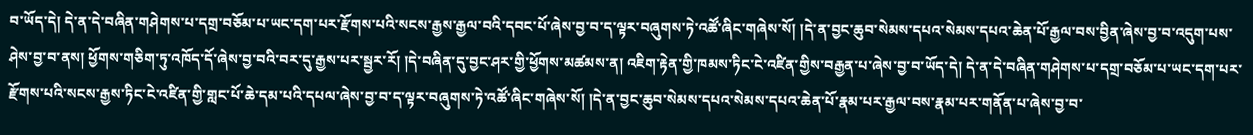བ་ཡོད་དེ། དེ་ན་དེ་བཞིན་གཤེགས་པ་དགྲ་བཅོམ་པ་ཡང་དག་པར་རྫོགས་པའི་སངས་རྒྱས་རྒྱལ་བའི་དབང་པོ་ཞེས་བྱ་བ་ད་ལྟར་བཞུགས་ཏེ་འཚོ་ཞིང་གཞེས་སོ། །དེ་ན་བྱང་ཆུབ་སེམས་དཔའ་སེམས་དཔའ་ཆེན་པོ་རྒྱལ་བས་བྱིན་ཞེས་བྱ་བ་འདུག་པས་ཤེས་བྱ་བ་ནས། ཕྱོགས་གཅིག་ཏུ་འཁོད་དོ་ཞེས་བྱ་བའི་བར་དུ་རྒྱས་པར་སྦྱར་རོ། །དེ་བཞིན་དུ་བྱང་ཤར་གྱི་ཕྱོགས་མཚམས་ན། འཇིག་རྟེན་གྱི་ཁམས་ཏིང་ངེ་འཛིན་གྱིས་བརྒྱན་པ་ཞེས་བྱ་བ་ཡོད་དེ། དེ་ན་དེ་བཞིན་གཤེགས་པ་དགྲ་བཅོམ་པ་ཡང་དག་པར་རྫོགས་པའི་སངས་རྒྱས་ཏིང་ངེ་འཛིན་གྱི་གླང་པོ་ཆེ་དམ་པའི་དཔལ་ཞེས་བྱ་བ་ད་ལྟར་བཞུགས་ཏེ་འཚོ་ཞིང་གཞེས་སོ། །དེ་ན་བྱང་ཆུབ་སེམས་དཔའ་སེམས་དཔའ་ཆེན་པོ་རྣམ་པར་རྒྱལ་བས་རྣམ་པར་གནོན་པ་ཞེས་བྱ་བ་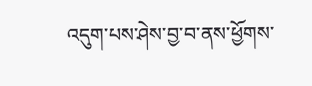འདུག་པས་ཤེས་བྱ་བ་ནས་ཕྱོགས་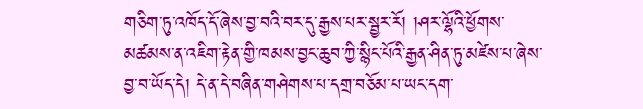གཅིག་ཏུ་འཁོད་དོ་ཞེས་བྱ་བའི་བར་དུ་རྒྱས་པར་སྦྱར་རོ། །ཤར་ལྷོའི་ཕྱོགས་མཚམས་ན་འཇིག་རྟེན་གྱི་ཁམས་བྱང་ཆུབ་ཀྱི་སྙིང་པོའི་རྒྱན་ཤིན་ཏུ་མཛེས་པ་ཞེས་བྱ་བ་ཡོད་དེ། དེ་ན་དེ་བཞིན་གཤེགས་པ་དགྲ་བཅོམ་པ་ཡང་དག་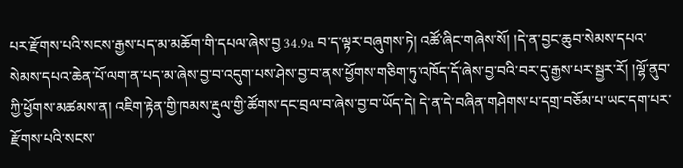པར་རྫོགས་པའི་སངས་རྒྱས་པད་མ་མཆོག་གི་དཔལ་ཞེས་བྱ 34.9a བ་ད་ལྟར་བཞུགས་ཏེ། འཚོ་ཞིང་གཞེས་སོ། །དེ་ན་བྱང་ཆུབ་སེམས་དཔའ་སེམས་དཔའ་ཆེན་པོ་ལག་ན་པད་མ་ཞེས་བྱ་བ་འདུག་པས་ཤེས་བྱ་བ་ནས་ཕྱོགས་གཅིག་ཏུ་འཁོད་དོ་ཞེས་བྱ་བའི་བར་དུ་རྒྱས་པར་སྦྱར་རོ། །ལྷོ་ནུབ་ཀྱི་ཕྱོགས་མཚམས་ན། འཇིག་རྟེན་གྱི་ཁམས་རྡུལ་གྱི་ཚོགས་དང་བྲལ་བ་ཞེས་བྱ་བ་ཡོད་དེ། དེ་ན་དེ་བཞིན་གཤེགས་པ་དགྲ་བཅོམ་པ་ཡང་དག་པར་རྫོགས་པའི་སངས་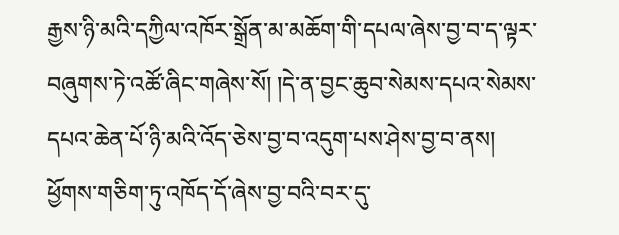རྒྱས་ཉི་མའི་དཀྱིལ་འཁོར་སྒྲོན་མ་མཆོག་གི་དཔལ་ཞེས་བྱ་བ་ད་ལྟར་བཞུགས་ཏེ་འཚོ་ཞིང་གཞེས་སོ། །དེ་ན་བྱང་ཆུབ་སེམས་དཔའ་སེམས་དཔའ་ཆེན་པོ་ཉི་མའི་འོད་ཅེས་བྱ་བ་འདུག་པས་ཤེས་བྱ་བ་ནས། ཕྱོགས་གཅིག་ཏུ་འཁོད་དོ་ཞེས་བྱ་བའི་བར་དུ་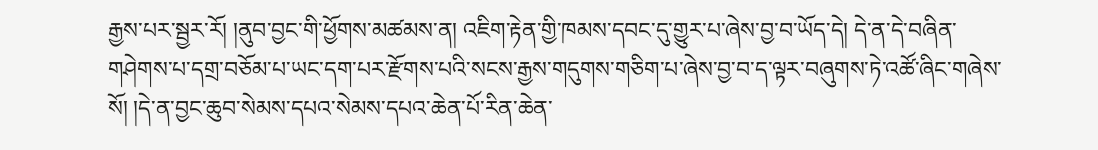རྒྱས་པར་སྦྱར་རོ། །ནུབ་བྱང་གི་ཕྱོགས་མཚམས་ན། འཇིག་རྟེན་གྱི་ཁམས་དབང་དུ་གྱུར་པ་ཞེས་བྱ་བ་ཡོད་དེ། དེ་ན་དེ་བཞིན་གཤེགས་པ་དགྲ་བཅོམ་པ་ཡང་དག་པར་རྫོགས་པའི་སངས་རྒྱས་གདུགས་གཅིག་པ་ཞེས་བྱ་བ་ད་ལྟར་བཞུགས་ཏེ་འཚོ་ཞིང་གཞེས་སོ། །དེ་ན་བྱང་ཆུབ་སེམས་དཔའ་སེམས་དཔའ་ཆེན་པོ་རིན་ཆེན་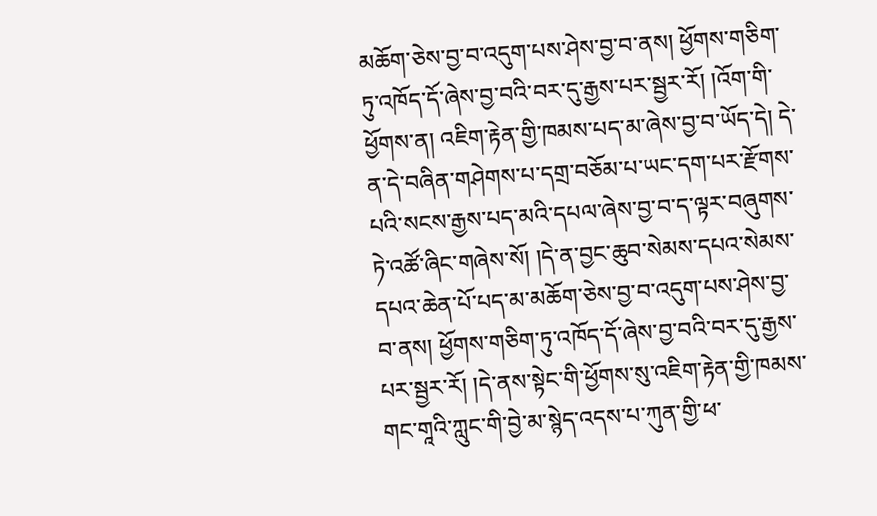མཆོག་ཅེས་བྱ་བ་འདུག་པས་ཤེས་བྱ་བ་ནས། ཕྱོགས་གཅིག་ཏུ་འཁོད་དོ་ཞེས་བྱ་བའི་བར་དུ་རྒྱས་པར་སྦྱར་རོ། །འོག་གི་ཕྱོགས་ན། འཇིག་རྟེན་གྱི་ཁམས་པད་མ་ཞེས་བྱ་བ་ཡོད་དེ། དེ་ན་དེ་བཞིན་གཤེགས་པ་དགྲ་བཅོམ་པ་ཡང་དག་པར་རྫོགས་པའི་སངས་རྒྱས་པད་མའི་དཔལ་ཞེས་བྱ་བ་ད་ལྟར་བཞུགས་ཏེ་འཚོ་ཞིང་གཞེས་སོ། །དེ་ན་བྱང་ཆུབ་སེམས་དཔའ་སེམས་དཔའ་ཆེན་པོ་པད་མ་མཆོག་ཅེས་བྱ་བ་འདུག་པས་ཤེས་བྱ་བ་ནས། ཕྱོགས་གཅིག་ཏུ་འཁོད་དོ་ཞེས་བྱ་བའི་བར་དུ་རྒྱས་པར་སྦྱར་རོ། །དེ་ནས་སྟེང་གི་ཕྱོགས་སུ་འཇིག་རྟེན་གྱི་ཁམས་གང་གཱའི་ཀླུང་གི་བྱེ་མ་སྙེད་འདས་པ་ཀུན་གྱི་ཕ་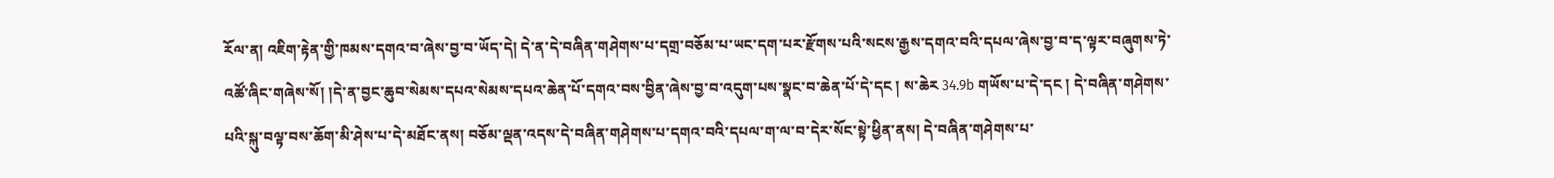རོལ་ན། འཇིག་རྟེན་གྱི་ཁམས་དགའ་བ་ཞེས་བྱ་བ་ཡོད་དེ། དེ་ན་དེ་བཞིན་གཤེགས་པ་དགྲ་བཅོམ་པ་ཡང་དག་པར་རྫོགས་པའི་སངས་རྒྱས་དགའ་བའི་དཔལ་ཞེས་བྱ་བ་ད་ལྟར་བཞུགས་ཏེ་འཚོ་ཞིང་གཞེས་སོ། །དེ་ན་བྱང་ཆུབ་སེམས་དཔའ་སེམས་དཔའ་ཆེན་པོ་དགའ་བས་བྱིན་ཞེས་བྱ་བ་འདུག་པས་སྣང་བ་ཆེན་པོ་དེ་དང ། ས་ཆེར 34.9b གཡོས་པ་དེ་དང ། དེ་བཞིན་གཤེགས་པའི་སྐུ་བལྟ་བས་ཆོག་མི་ཤེས་པ་དེ་མཐོང་ནས། བཅོམ་ལྡན་འདས་དེ་བཞིན་གཤེགས་པ་དགའ་བའི་དཔལ་ག་ལ་བ་དེར་སོང་སྟེ་ཕྱིན་ནས། དེ་བཞིན་གཤེགས་པ་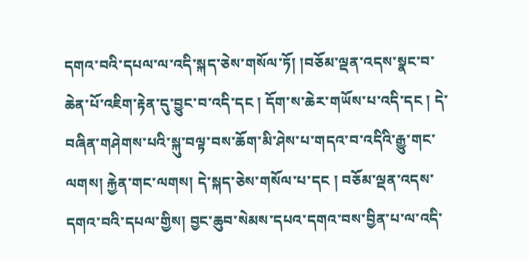དགའ་བའི་དཔལ་ལ་འདི་སྐད་ཅེས་གསོལ་ཏོ། །བཅོམ་ལྡན་འདས་སྣང་བ་ཆེན་པོ་འཇིག་རྟེན་དུ་བྱུང་བ་འདི་དང ། དོག་ས་ཆེར་གཡོས་པ་འདི་དང ། དེ་བཞིན་གཤེགས་པའི་སྐུ་བལྟ་བས་ཆོག་མི་ཤེས་པ་གདའ་བ་འདིའི་རྒྱུ་གང་ལགས། རྐྱེན་གང་ལགས། དེ་སྐད་ཅེས་གསོལ་པ་དང ། བཅོམ་ལྡན་འདས་དགའ་བའི་དཔལ་གྱིས། བྱང་ཆུབ་སེམས་དཔའ་དགའ་བས་བྱིན་པ་ལ་འདི་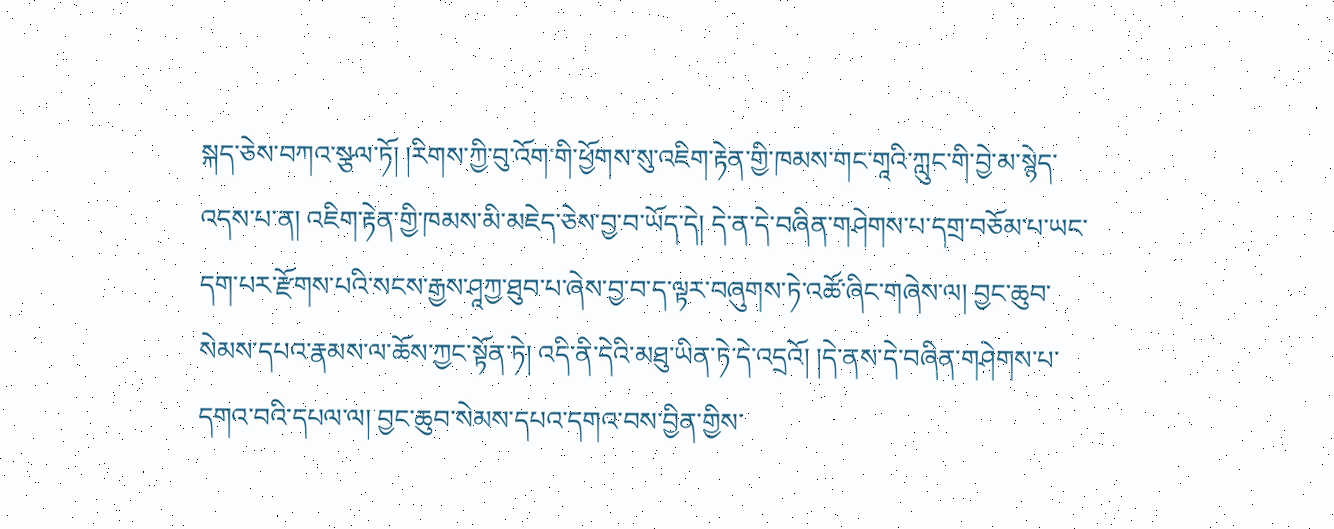སྐད་ཅེས་བཀའ་སྩལ་ཏོ། །རིགས་ཀྱི་བུ་འོག་གི་ཕྱོགས་སུ་འཇིག་རྟེན་གྱི་ཁམས་གང་གཱའི་ཀླུང་གི་བྱེ་མ་སྙེད་འདས་པ་ན། འཇིག་རྟེན་གྱི་ཁམས་མི་མཇེད་ཅེས་བྱ་བ་ཡོད་དེ། དེ་ན་དེ་བཞིན་གཤེགས་པ་དགྲ་བཅོམ་པ་ཡང་དག་པར་རྫོགས་པའི་སངས་རྒྱས་ཤཱཀྱ་ཐུབ་པ་ཞེས་བྱ་བ་ད་ལྟར་བཞུགས་ཏེ་འཚོ་ཞིང་གཞེས་ལ། བྱང་ཆུབ་སེམས་དཔའ་རྣམས་ལ་ཆོས་ཀྱང་སྟོན་ཏེ། འདི་ནི་དེའི་མཐུ་ཡིན་ཏེ་དེ་འདྲའོ། །དེ་ནས་དེ་བཞིན་གཤེགས་པ་དགའ་བའི་དཔལ་ལ། བྱང་ཆུབ་སེམས་དཔའ་དགའ་བས་བྱིན་གྱིས་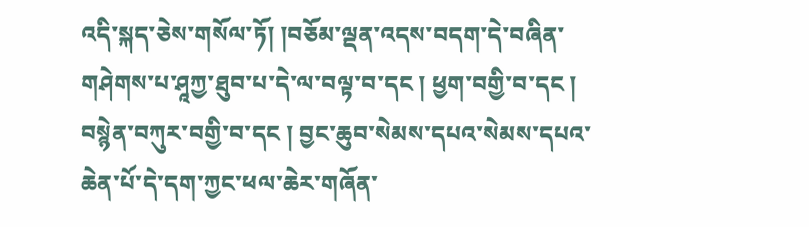འདི་སྐད་ཅེས་གསོལ་ཏོ། །བཅོམ་ལྡན་འདས་བདག་དེ་བཞིན་གཤེགས་པ་ཤཱཀྱ་ཐུབ་པ་དེ་ལ་བལྟ་བ་དང ། ཕྱག་བགྱི་བ་དང ། བསྙེན་བཀུར་བགྱི་བ་དང ། བྱང་ཆུབ་སེམས་དཔའ་སེམས་དཔའ་ཆེན་པོ་དེ་དག་ཀྱང་ཕལ་ཆེར་གཞོན་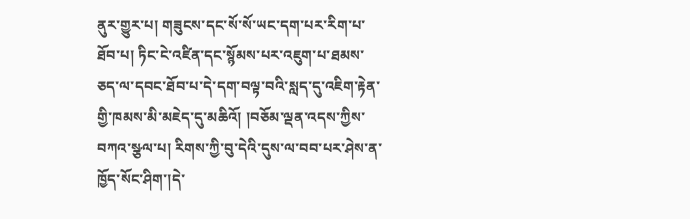ནུར་གྱུར་པ། གཟུངས་དང་སོ་སོ་ཡང་དག་པར་རིག་པ་ཐོབ་པ། ཏིང་ངེ་འཛིན་དང་སྙོམས་པར་འཇུག་པ་ཐམས་ཅད་ལ་དབང་ཐོབ་པ་དེ་དག་བལྟ་བའི་སླད་དུ་འཇིག་རྟེན་གྱི་ཁམས་མི་མཇེད་དུ་མཆིའོ། །བཅོམ་ལྡན་འདས་ཀྱིས་བཀའ་སྩལ་པ། རིགས་ཀྱི་བུ་དེའི་དུས་ལ་བབ་པར་ཤེས་ན་ཁྱོད་སོང་ཤིག་།དེ་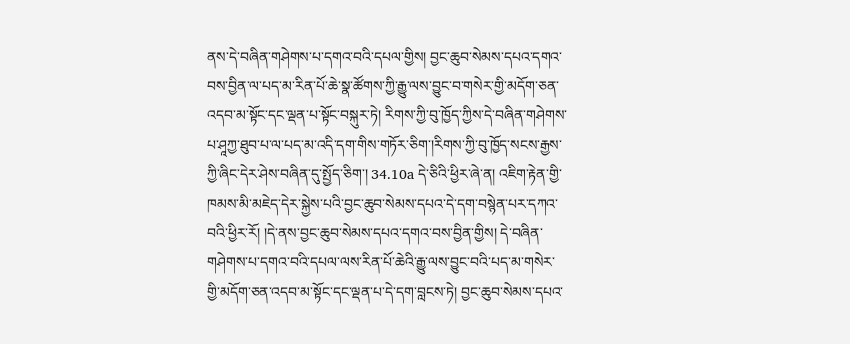ནས་དེ་བཞིན་གཤེགས་པ་དགའ་བའི་དཔལ་གྱིས། བྱང་ཆུབ་སེམས་དཔའ་དགའ་བས་བྱིན་ལ་པད་མ་རིན་པོ་ཆེ་སྣ་ཚོགས་ཀྱི་རྒྱུ་ལས་བྱུང་བ་གསེར་གྱི་མདོག་ཅན་འདབ་མ་སྟོང་དང་ལྡན་པ་སྟོང་བསྐུར་ཏེ། རིགས་ཀྱི་བུ་ཁྱོད་ཀྱིས་དེ་བཞིན་གཤེགས་པ་ཤཱཀྱ་ཐུབ་པ་ལ་པད་མ་འདི་དག་གིས་གཏོར་ཅིག་།རིགས་ཀྱི་བུ་ཁྱོད་སངས་རྒྱས་ཀྱི་ཞིང་དེར་ཤེས་བཞིན་དུ་སྤྱོད་ཅིག་། 34.10a དེ་ཅིའི་ཕྱིར་ཞེ་ན། འཇིག་རྟེན་གྱི་ཁམས་མི་མཇེད་དེར་སྐྱེས་པའི་བྱང་ཆུབ་སེམས་དཔའ་དེ་དག་བསྙེན་པར་དཀའ་བའི་ཕྱིར་རོ། །དེ་ནས་བྱང་ཆུབ་སེམས་དཔའ་དགའ་བས་བྱིན་གྱིས། དེ་བཞིན་གཤེགས་པ་དགའ་བའི་དཔལ་ལས་རིན་པོ་ཆེའི་རྒྱུ་ལས་བྱུང་བའི་པད་མ་གསེར་གྱི་མདོག་ཅན་འདབ་མ་སྟོང་དང་ལྡན་པ་དེ་དག་བླངས་ཏེ། བྱང་ཆུབ་སེམས་དཔའ་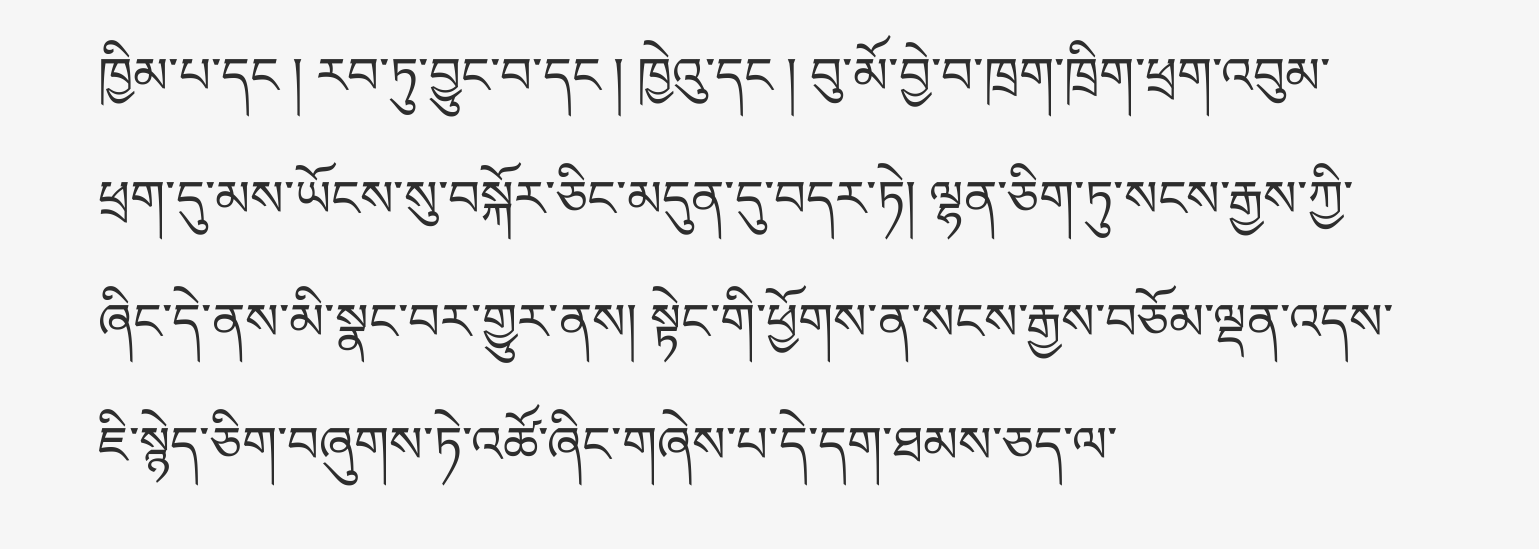ཁྱིམ་པ་དང ། རབ་ཏུ་བྱུང་བ་དང ། ཁྱེའུ་དང ། བུ་མོ་བྱེ་བ་ཁྲག་ཁྲིག་ཕྲག་འབུམ་ཕྲག་དུ་མས་ཡོངས་སུ་བསྐོར་ཅིང་མདུན་དུ་བདར་ཏེ། ལྷན་ཅིག་ཏུ་སངས་རྒྱས་ཀྱི་ཞིང་དེ་ནས་མི་སྣང་བར་གྱུར་ནས། སྟེང་གི་ཕྱོགས་ན་སངས་རྒྱས་བཅོམ་ལྡན་འདས་ཇི་སྙེད་ཅིག་བཞུགས་ཏེ་འཚོ་ཞིང་གཞེས་པ་དེ་དག་ཐམས་ཅད་ལ་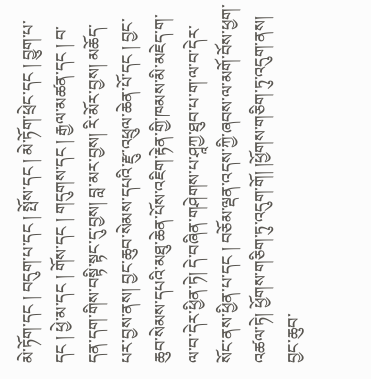མེ་ཏོག་དང ། བདུག་པ་དང ། སྤོས་དང ། མེ་ཏོག་ཕྲེང་དང ། བྱུག་པ་དང ། ཕྱེ་མ་དང ། གོས་དང ། གདུགས་དང ། རྒྱལ་མཚན་དང ། བ་དན་དག་གིས་བསྟི་སྟང་དུ་བྱས། བླ་མར་བྱས། རི་མོར་བྱས། མཆོད་པར་བྱས་ནས། བྱང་ཆུབ་སེམས་དཔའི་རྫུ་འཕྲུལ་ཆེན་པོ་དང ། བྱང་ཆུབ་སེམས་དཔའི་མཐུ་ཆེན་པོས་འཇིག་རྟེན་གྱི་ཁམས་མི་མཇེད་ག་ལ་བ་དེར་ཕྱིན་ཏེ། དེ་བཞིན་གཤེགས་པ་ཤཱཀྱ་ཐུབ་པ་ག་ལ་བ་དེར་སོང་ནས་ཕྱིན་པ་དང ། བཅོམ་ལྡན་འདས་ཀྱི་ཞབས་ལ་མགོ་བོས་ཕྱག་འཚལ་ཏེ། ཕྱོགས་གཅིག་ཏུ་འདུག་གོ། །ཕྱོགས་གཅིག་ཏུ་འདུག་ནས། བྱང་ཆུབ་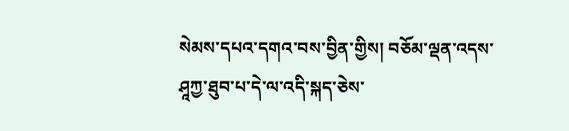སེམས་དཔའ་དགའ་བས་བྱིན་གྱིས། བཅོམ་ལྡན་འདས་ཤཱཀྱ་ཐུབ་པ་དེ་ལ་འདི་སྐད་ཅེས་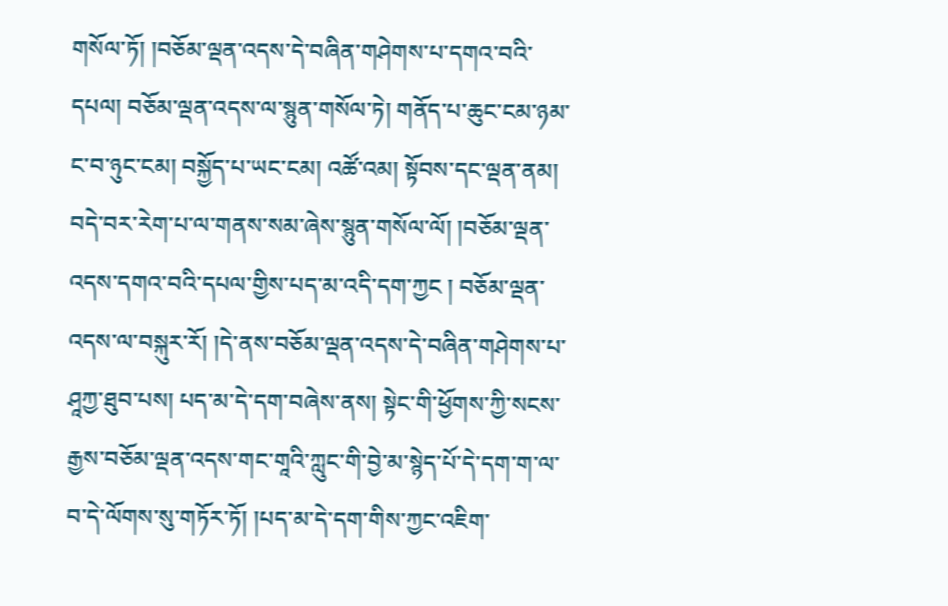གསོལ་ཏོ། །བཅོམ་ལྡན་འདས་དེ་བཞིན་གཤེགས་པ་དགའ་བའི་དཔལ། བཅོམ་ལྡན་འདས་ལ་སྙུན་གསོལ་ཏེ། གནོད་པ་ཆུང་ངམ་ཉམ་ང་བ་ཉུང་ངམ། བསྐྱོད་པ་ཡང་ངམ། འཚོ་འམ། སྟོབས་དང་ལྡན་ནམ། བདེ་བར་རེག་པ་ལ་གནས་སམ་ཞེས་སྙུན་གསོལ་ལོ། །བཅོམ་ལྡན་འདས་དགའ་བའི་དཔལ་གྱིས་པད་མ་འདི་དག་ཀྱང ། བཅོམ་ལྡན་འདས་ལ་བསྐུར་རོ། །དེ་ནས་བཅོམ་ལྡན་འདས་དེ་བཞིན་གཤེགས་པ་ཤཱཀྱ་ཐུབ་པས། པད་མ་དེ་དག་བཞེས་ནས། སྟེང་གི་ཕྱོགས་ཀྱི་སངས་རྒྱས་བཅོམ་ལྡན་འདས་གང་གཱའི་ཀླུང་གི་བྱེ་མ་སྙེད་པོ་དེ་དག་ག་ལ་བ་དེ་ལོགས་སུ་གཏོར་ཏོ། །པད་མ་དེ་དག་གིས་ཀྱང་འཇིག་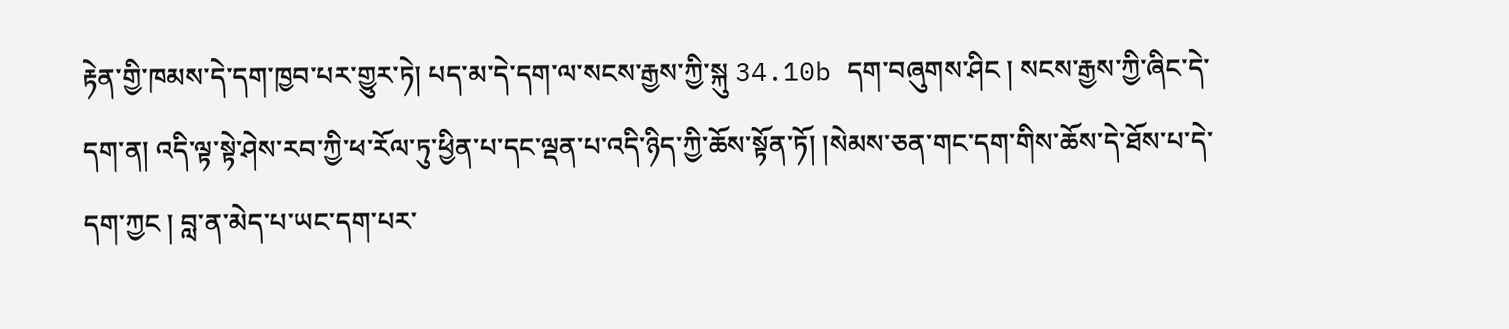རྟེན་གྱི་ཁམས་དེ་དག་ཁྱབ་པར་གྱུར་ཏེ། པད་མ་དེ་དག་ལ་སངས་རྒྱས་ཀྱི་སྐུ 34.10b དག་བཞུགས་ཤིང ། སངས་རྒྱས་ཀྱི་ཞིང་དེ་དག་ན། འདི་ལྟ་སྟེ་ཤེས་རབ་ཀྱི་ཕ་རོལ་ཏུ་ཕྱིན་པ་དང་ལྡན་པ་འདི་ཉིད་ཀྱི་ཆོས་སྟོན་ཏོ། །སེམས་ཅན་གང་དག་གིས་ཆོས་དེ་ཐོས་པ་དེ་དག་ཀྱང ། བླ་ན་མེད་པ་ཡང་དག་པར་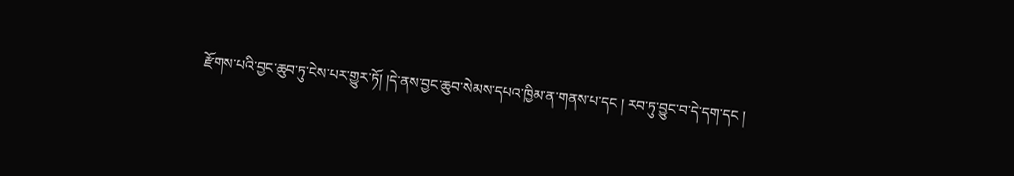རྫོགས་པའི་བྱང་ཆུབ་ཏུ་ངེས་པར་གྱུར་ཏོ། །དེ་ནས་བྱང་ཆུབ་སེམས་དཔའ་ཁྱིམ་ན་གནས་པ་དང ། རབ་ཏུ་བྱུང་བ་དེ་དག་དང །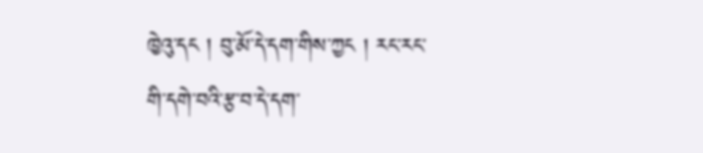ཁྱེའུ་དང ། བུ་མོ་དེ་དག་གིས་ཀྱང ། རང་རང་གི་དགེ་བའི་རྩ་བ་དེ་དག་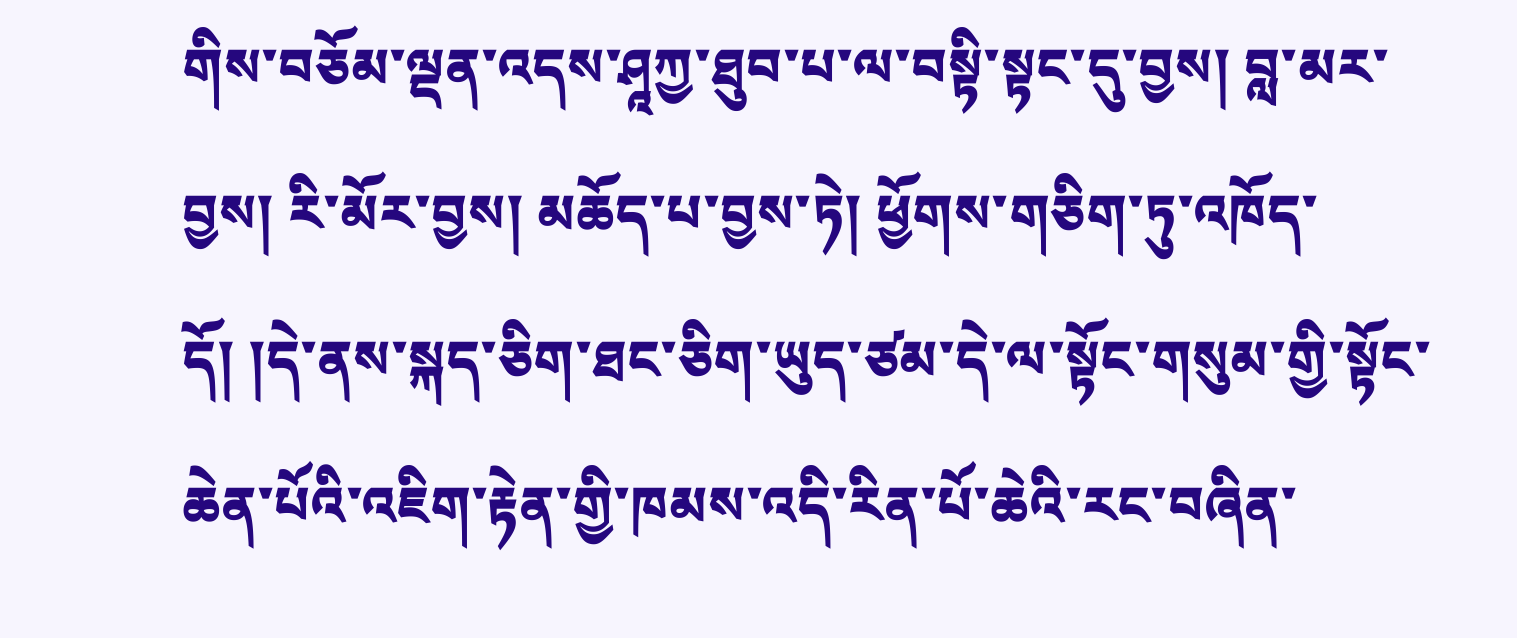གིས་བཅོམ་ལྡན་འདས་ཤཱཀྱ་ཐུབ་པ་ལ་བསྟི་སྟང་དུ་བྱས། བླ་མར་བྱས། རི་མོར་བྱས། མཆོད་པ་བྱས་ཏེ། ཕྱོགས་གཅིག་ཏུ་འཁོད་དོ། །དེ་ནས་སྐད་ཅིག་ཐང་ཅིག་ཡུད་ཙམ་དེ་ལ་སྟོང་གསུམ་གྱི་སྟོང་ཆེན་པོའི་འཇིག་རྟེན་གྱི་ཁམས་འདི་རིན་པོ་ཆེའི་རང་བཞིན་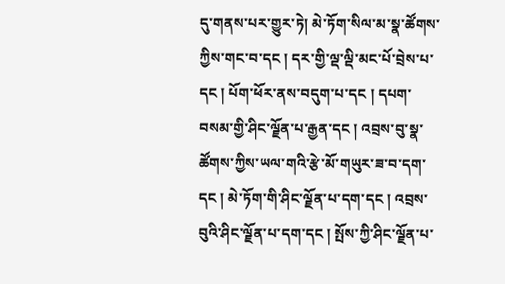དུ་གནས་པར་གྱུར་ཏེ། མེ་ཏོག་སིལ་མ་སྣ་ཚོགས་ཀྱིས་གང་བ་དང ། དར་གྱི་ལྡ་ལྡི་མང་པོ་བྲེས་པ་དང ། པོག་ཕོར་ནས་བདུག་པ་དང ། དཔག་བསམ་གྱི་ཤིང་ལྗོན་པ་རྒྱན་དང ། འབྲས་བུ་སྣ་ཚོགས་ཀྱིས་ཡལ་གའི་རྩེ་མོ་གཡུར་ཟ་བ་དག་དང ། མེ་ཏོག་གི་ཤིང་ལྗོན་པ་དག་དང ། འབྲས་བུའི་ཤིང་ལྗོན་པ་དག་དང ། སྤོས་ཀྱི་ཤིང་ལྗོན་པ་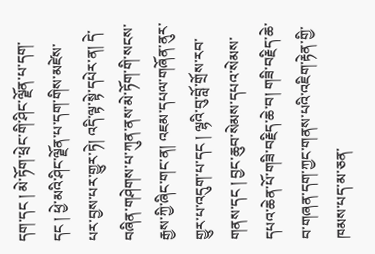དག་དང ། མེ་ཏོག་ཕྲེང་གི་ཤིང་ལྗོན་པ་དག་དང ། ཕྱེ་མའི་ཤིང་ལྗོན་པ་དག་གིས་མཛེས་པར་བྱས་པར་གྱུར་ཏེ། འདི་ལྟ་སྟེ་དཔེར་ན། དེ་བཞིན་གཤེགས་པ་ཀུན་ནས་མེ་ཏོག་གི་སངས་རྒྱས་ཀྱི་ཞིང་གང་ན། འཇམ་དཔལ་གཞོན་ནུར་གྱུར་པ་འདུག་པ་དང ། ལྷའི་བུ་བློ་གྲོས་རབ་གནས་དང ། བྱང་ཆུབ་སེམས་དཔའ་སེམས་དཔའ་ཆེན་པོ་གཟི་བརྗིད་ཆེ་བ། གཟི་བརྗིད་ཆེ་བ་གཞན་དག་ཀྱང་གནས་པའི་འཇིག་རྟེན་གྱི་ཁམས་པད་མ་ཅན་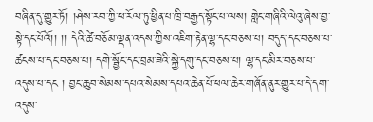བཞིན་དུ་གྱུར་ཏོ། །ཤེས་རབ་ཀྱི་ཕ་རོལ་ཏུ་ཕྱིན་པ་ཁྲི་བརྒྱད་སྟོང་པ་ལས། གླེང་གཞིའི་ལེའུ་ཞེས་བྱ་སྟེ་དང་པོའོ།། །། དེའི་ཚེ་བཅོམ་ལྡན་འདས་ཀྱིས་འཇིག་རྟེན་ལྷ་དང་བཅས་པ། བདུད་དང་བཅས་པ་ཚངས་པ་དང་བཅས་པ། དགེ་སྦྱོང་དང་བྲམ་ཟེའི་སྐྱེ་དགུ་དང་བཅས་པ། ལྷ་དང་མིར་བཅས་པ་འདུས་པ་དང ། བྱང་ཆུབ་སེམས་དཔའ་སེམས་དཔའ་ཆེན་པོ་ཕལ་ཆེར་གཞོན་ནུར་གྱུར་པ་དེ་དག་འདུས་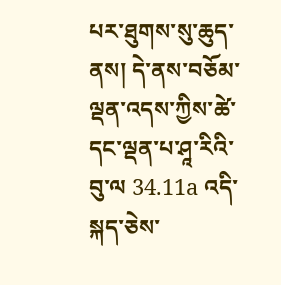པར་ཐུགས་སུ་ཆུད་ནས། དེ་ནས་བཅོམ་ལྡན་འདས་ཀྱིས་ཚེ་དང་ལྡན་པ་ཤཱ་རིའི་བུ་ལ 34.11a འདི་སྐད་ཅེས་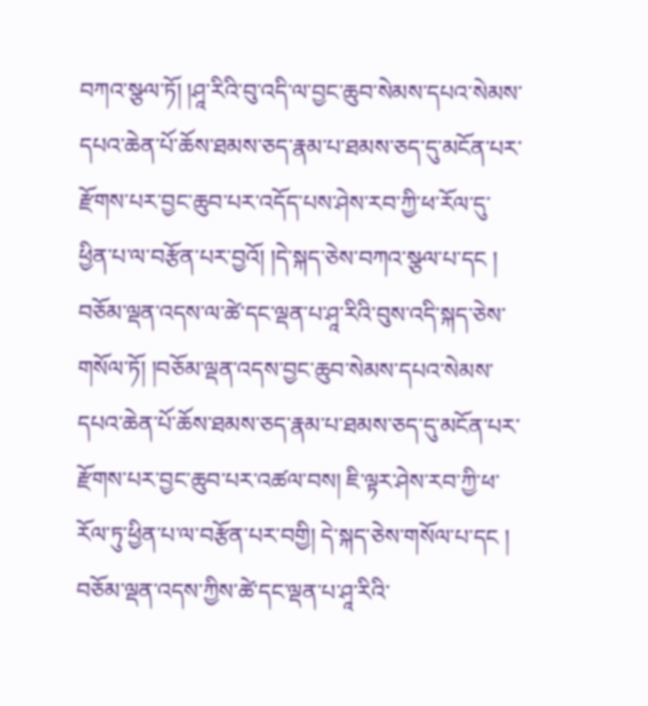བཀའ་སྩལ་ཏོ། །ཤཱ་རིའི་བུ་འདི་ལ་བྱང་ཆུབ་སེམས་དཔའ་སེམས་དཔའ་ཆེན་པོ་ཆོས་ཐམས་ཅད་རྣམ་པ་ཐམས་ཅད་དུ་མངོན་པར་རྫོགས་པར་བྱང་ཆུབ་པར་འདོད་པས་ཤེས་རབ་ཀྱི་ཕ་རོལ་དུ་ཕྱིན་པ་ལ་བརྩོན་པར་བྱའོ། །དེ་སྐད་ཅེས་བཀའ་སྩལ་པ་དང ། བཅོམ་ལྡན་འདས་ལ་ཚེ་དང་ལྡན་པ་ཤཱ་རིའི་བུས་འདི་སྐད་ཅེས་གསོལ་ཏོ། །བཅོམ་ལྡན་འདས་བྱང་ཆུབ་སེམས་དཔའ་སེམས་དཔའ་ཆེན་པོ་ཆོས་ཐམས་ཅད་རྣམ་པ་ཐམས་ཅད་དུ་མངོན་པར་རྫོགས་པར་བྱང་ཆུབ་པར་འཚལ་བས། ཇི་ལྟར་ཤེས་རབ་ཀྱི་ཕ་རོལ་ཏུ་ཕྱིན་པ་ལ་བརྩོན་པར་བགྱི། དེ་སྐད་ཅེས་གསོལ་པ་དང ། བཅོམ་ལྡན་འདས་ཀྱིས་ཚེ་དང་ལྡན་པ་ཤཱ་རིའི་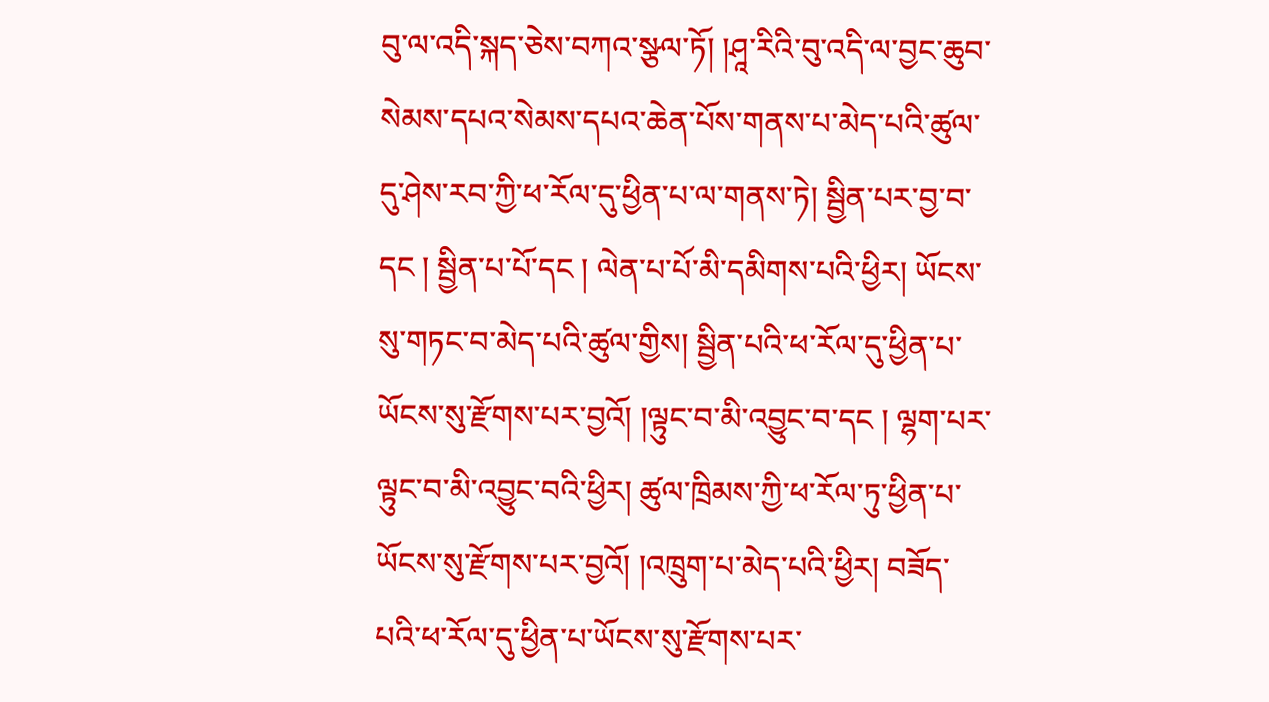བུ་ལ་འདི་སྐད་ཅེས་བཀའ་སྩལ་ཏོ། །ཤཱ་རིའི་བུ་འདི་ལ་བྱང་ཆུབ་སེམས་དཔའ་སེམས་དཔའ་ཆེན་པོས་གནས་པ་མེད་པའི་ཚུལ་དུ་ཤེས་རབ་ཀྱི་ཕ་རོལ་དུ་ཕྱིན་པ་ལ་གནས་ཏེ། སྦྱིན་པར་བྱ་བ་དང ། སྦྱིན་པ་པོ་དང ། ལེན་པ་པོ་མི་དམིགས་པའི་ཕྱིར། ཡོངས་སུ་གཏང་བ་མེད་པའི་ཚུལ་གྱིས། སྦྱིན་པའི་ཕ་རོལ་དུ་ཕྱིན་པ་ཡོངས་སུ་རྫོགས་པར་བྱའོ། །ལྟུང་བ་མི་འབྱུང་བ་དང ། ལྷག་པར་ལྟུང་བ་མི་འབྱུང་བའི་ཕྱིར། ཚུལ་ཁྲིམས་ཀྱི་ཕ་རོལ་ཏུ་ཕྱིན་པ་ཡོངས་སུ་རྫོགས་པར་བྱའོ། །འཁྲུག་པ་མེད་པའི་ཕྱིར། བཟོད་པའི་ཕ་རོལ་དུ་ཕྱིན་པ་ཡོངས་སུ་རྫོགས་པར་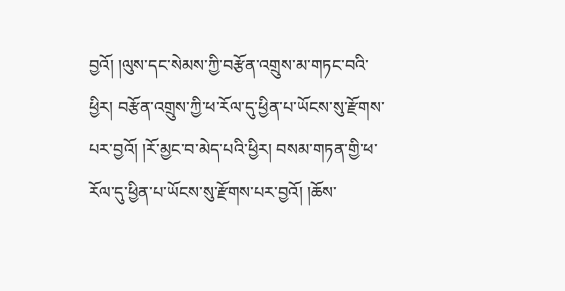བྱའོ། །ལུས་དང་སེམས་ཀྱི་བརྩོན་འགྲུས་མ་གཏང་བའི་ཕྱིར། བརྩོན་འགྲུས་ཀྱི་ཕ་རོལ་དུ་ཕྱིན་པ་ཡོངས་སུ་རྫོགས་པར་བྱའོ། །རོ་མྱང་བ་མེད་པའི་ཕྱིར། བསམ་གཏན་གྱི་ཕ་རོལ་དུ་ཕྱིན་པ་ཡོངས་སུ་རྫོགས་པར་བྱའོ། །ཆོས་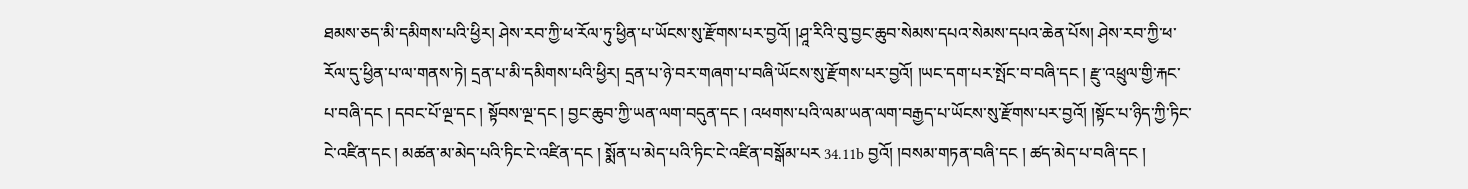ཐམས་ཅད་མི་དམིགས་པའི་ཕྱིར། ཤེས་རབ་ཀྱི་ཕ་རོལ་ཏུ་ཕྱིན་པ་ཡོངས་སུ་རྫོགས་པར་བྱའོ། །ཤཱ་རིའི་བུ་བྱང་ཆུབ་སེམས་དཔའ་སེམས་དཔའ་ཆེན་པོས། ཤེས་རབ་ཀྱི་ཕ་རོལ་དུ་ཕྱིན་པ་ལ་གནས་ཏེ། དྲན་པ་མི་དམིགས་པའི་ཕྱིར། དྲན་པ་ཉེ་བར་གཞག་པ་བཞི་ཡོངས་སུ་རྫོགས་པར་བྱའོ། །ཡང་དག་པར་སྤོང་བ་བཞི་དང ། རྫུ་འཕྲུལ་གྱི་རྐང་པ་བཞི་དང ། དབང་པོ་ལྔ་དང ། སྟོབས་ལྔ་དང ། བྱང་ཆུབ་ཀྱི་ཡན་ལག་བདུན་དང ། འཕགས་པའི་ལམ་ཡན་ལག་བརྒྱད་པ་ཡོངས་སུ་རྫོགས་པར་བྱའོ། །སྟོང་པ་ཉིད་ཀྱི་ཏིང་ངེ་འཛིན་དང ། མཚན་མ་མེད་པའི་ཏིང་ངེ་འཛིན་དང ། སྨོན་པ་མེད་པའི་ཏིང་ངེ་འཛིན་བསྒོམ་པར 34.11b བྱའོ། །བསམ་གཏན་བཞི་དང ། ཚད་མེད་པ་བཞི་དང །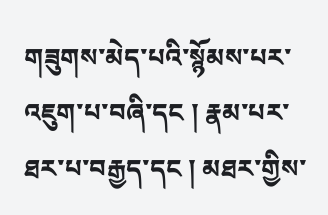གཟུགས་མེད་པའི་སྙོམས་པར་འཇུག་པ་བཞི་དང ། རྣམ་པར་ཐར་པ་བརྒྱད་དང ། མཐར་གྱིས་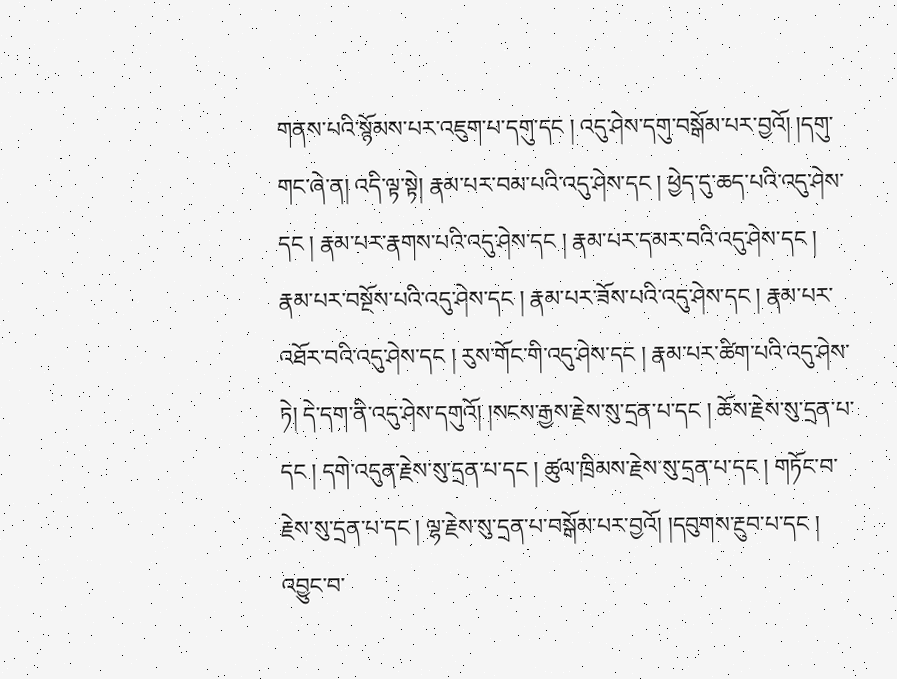གནས་པའི་སྙོམས་པར་འཇུག་པ་དགུ་དང ། འདུ་ཤེས་དགུ་བསྒོམ་པར་བྱའོ། །དགུ་གང་ཞེ་ན། འདི་ལྟ་སྟེ། རྣམ་པར་བམ་པའི་འདུ་ཤེས་དང ། ཕྱེད་དུ་ཆད་པའི་འདུ་ཤེས་དང ། རྣམ་པར་རྣགས་པའི་འདུ་ཤེས་དང ། རྣམ་པར་དམར་བའི་འདུ་ཤེས་དང ། རྣམ་པར་བསྔོས་པའི་འདུ་ཤེས་དང ། རྣམ་པར་ཟོས་པའི་འདུ་ཤེས་དང ། རྣམ་པར་འཐོར་བའི་འདུ་ཤེས་དང ། རུས་གོང་གི་འདུ་ཤེས་དང ། རྣམ་པར་ཚིག་པའི་འདུ་ཤེས་ཏེ། དེ་དག་ནི་འདུ་ཤེས་དགུའོ། །སངས་རྒྱས་རྗེས་སུ་དྲན་པ་དང ། ཆོས་རྗེས་སུ་དྲན་པ་དང ། དགེ་འདུན་རྗེས་སུ་དྲན་པ་དང ། ཚུལ་ཁྲིམས་རྗེས་སུ་དྲན་པ་དང ། གཏོང་བ་རྗེས་སུ་དྲན་པ་དང ། ལྷ་རྗེས་སུ་དྲན་པ་བསྒོམ་པར་བྱའོ། །དབུགས་རྔུབ་པ་དང ། འབྱུང་བ་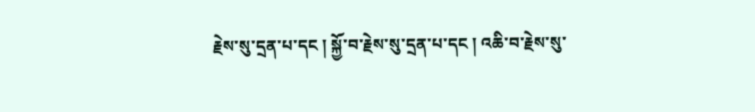རྗེས་སུ་དྲན་པ་དང ། སྐྱོ་བ་རྗེས་སུ་དྲན་པ་དང ། འཆི་བ་རྗེས་སུ་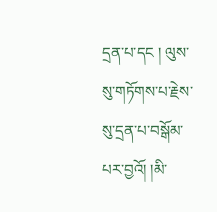དྲན་པ་དང ། ལུས་སུ་གཏོགས་པ་རྗེས་སུ་དྲན་པ་བསྒོམ་པར་བྱའོ། །མི་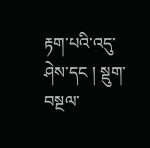རྟག་པའི་འདུ་ཤེས་དང ། སྡུག་བསྔལ་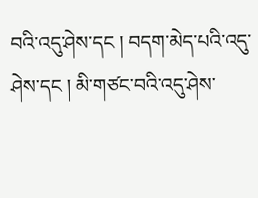བའི་འདུ་ཤེས་དང ། བདག་མེད་པའི་འདུ་ཤེས་དང ། མི་གཙང་བའི་འདུ་ཤེས་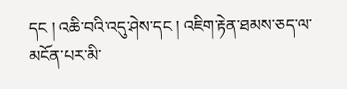དང ། འཆི་བའི་འདུ་ཤེས་དང ། འཇིག་རྟེན་ཐམས་ཅད་ལ་མངོན་པར་མི་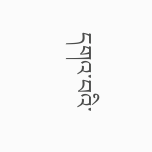དགའ་བའི་